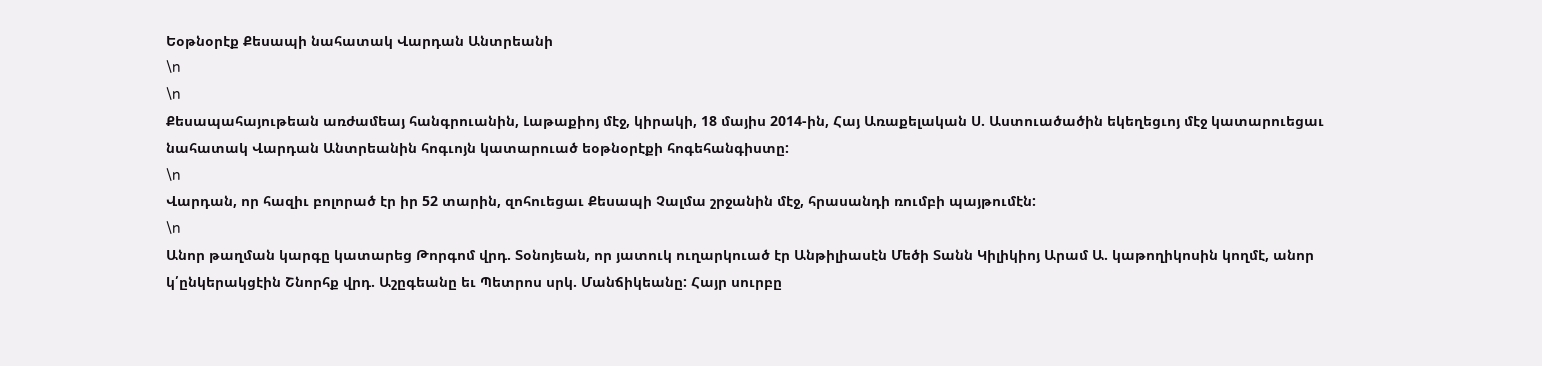Եօթնօրէք Քեսապի նահատակ Վարդան Անտրեանի
\n
\n
Քեսապահայութեան առժամեայ հանգրուանին, Լաթաքիոյ մէջ, կիրակի, 18 մայիս 2014-ին, Հայ Առաքելական Ս. Աստուածածին եկեղեցւոյ մէջ կատարուեցաւ նահատակ Վարդան Անտրեանին հոգւոյն կատարուած եօթնօրէքի հոգեհանգիստը:
\n
Վարդան, որ հազիւ բոլորած էր իր 52 տարին, զոհուեցաւ Քեսապի Չալմա շրջանին մէջ, հրասանդի ռումբի պայթումէն:
\n
Անոր թաղման կարգը կատարեց Թորգոմ վրդ. Տօնոյեան, որ յատուկ ուղարկուած էր Անթիլիասէն Մեծի Տանն Կիլիկիոյ Արամ Ա. կաթողիկոսին կողմէ, անոր կ՛ընկերակցէին Շնորհք վրդ. Աշըգեանը եւ Պետրոս սրկ. Մանճիկեանը: Հայր սուրբը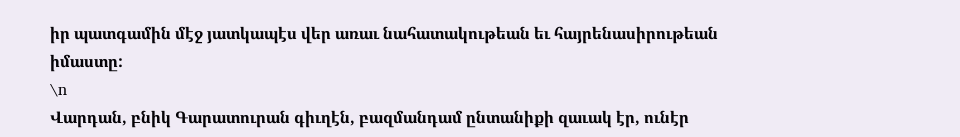իր պատգամին մէջ յատկապէս վեր առաւ նահատակութեան եւ հայրենասիրութեան իմաստը:
\n
Վարդան, բնիկ Գարատուրան գիւղէն, բազմանդամ ընտանիքի զաւակ էր, ունէր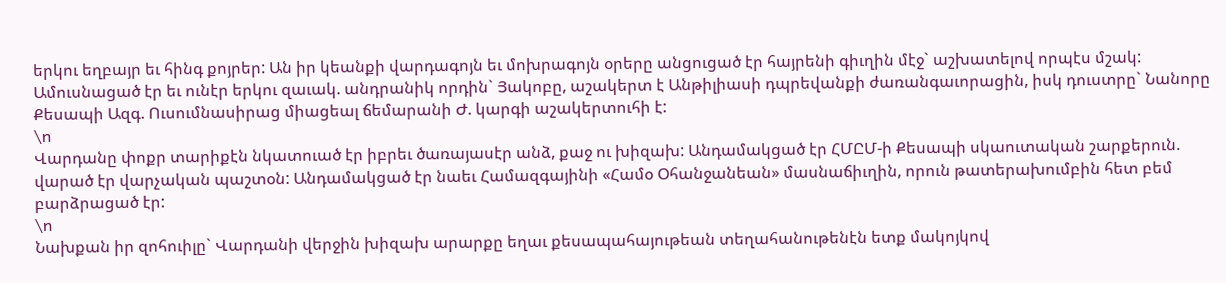երկու եղբայր եւ հինգ քոյրեր: Ան իր կեանքի վարդագոյն եւ մոխրագոյն օրերը անցուցած էր հայրենի գիւղին մէջ` աշխատելով որպէս մշակ: Ամուսնացած էր եւ ունէր երկու զաւակ. անդրանիկ որդին` Յակոբը, աշակերտ է Անթիլիասի դպրեվանքի ժառանգաւորացին, իսկ դուստրը` Նանորը Քեսապի Ազգ. Ուսումնասիրաց միացեալ ճեմարանի Ժ. կարգի աշակերտուհի է:
\n
Վարդանը փոքր տարիքէն նկատուած էր իբրեւ ծառայասէր անձ, քաջ ու խիզախ: Անդամակցած էր ՀՄԸՄ-ի Քեսապի սկաուտական շարքերուն. վարած էր վարչական պաշտօն: Անդամակցած էր նաեւ Համազգայինի «Համօ Օհանջանեան» մասնաճիւղին, որուն թատերախումբին հետ բեմ բարձրացած էր:
\n
Նախքան իր զոհուիլը` Վարդանի վերջին խիզախ արարքը եղաւ քեսապահայութեան տեղահանութենէն ետք մակոյկով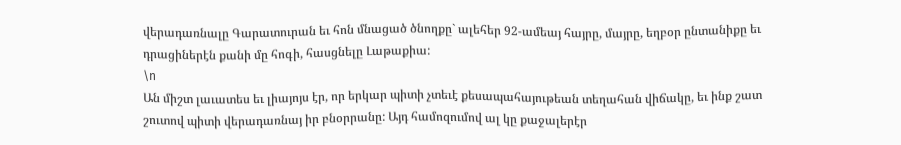վերադառնալը Գարատուրան եւ հոն մնացած ծնողքը` ալեհեր 92-ամեայ հայրը, մայրը, եղբօր ընտանիքը եւ դրացիներէն քանի մը հոգի, հասցնելը Լաթաքիա:
\n
Ան միշտ լաւատես եւ լիայոյս էր, որ երկար պիտի չտեւէ քեսապահայութեան տեղահան վիճակը, եւ ինք շատ շուտով պիտի վերադառնայ իր բնօրրանը: Այդ համոզումով ալ կը քաջալերէր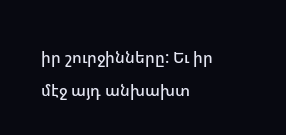իր շուրջինները: Եւ իր մէջ այդ անխախտ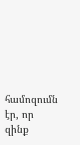համոզումն էր, որ զինք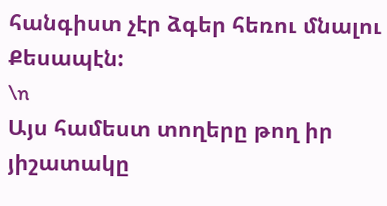հանգիստ չէր ձգեր հեռու մնալու Քեսապէն:
\n
Այս համեստ տողերը թող իր յիշատակը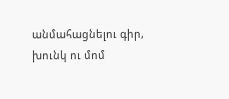անմահացնելու գիր, խունկ ու մոմ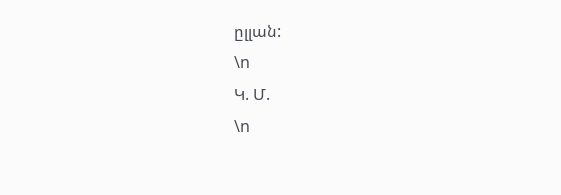ըլլան:
\n
Կ. Մ.
\n